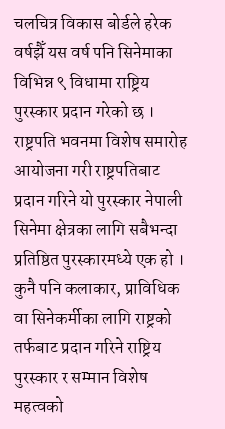चलचित्र विकास बोर्डले हरेक वर्षझैँ यस वर्ष पनि सिनेमाका विभिन्न ९ विधामा राष्ट्रिय पुरस्कार प्रदान गरेको छ । राष्ट्रपति भवनमा विशेष समारोह आयोजना गरी राष्ट्रपतिबाट प्रदान गरिने यो पुरस्कार नेपाली सिनेमा क्षेत्रका लागि सबैभन्दा प्रतिष्ठित पुरस्कारमध्ये एक हो ।
कुनै पनि कलाकार, प्राविधिक वा सिनेकर्मीका लागि राष्ट्रको तर्फबाट प्रदान गरिने राष्ट्रिय पुरस्कार र सम्मान विशेष महत्वको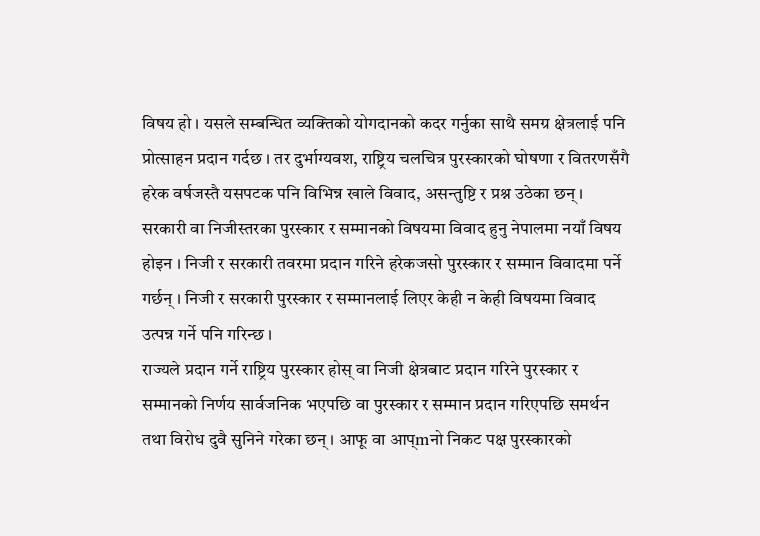विषय हो । यसले सम्बन्धित व्यक्तिको योगदानको कदर गर्नुका साथै समग्र क्षेत्रलाई पनि प्रोत्साहन प्रदान गर्दछ । तर दुर्भाग्यवश, राष्ट्रिय चलचित्र पुरस्कारको घोषणा र वितरणसँगै हरेक वर्षजस्तै यसपटक पनि विभिन्न खाले विवाद, असन्तुष्टि र प्रश्न उठेका छन् ।
सरकारी वा निजीस्तरका पुरस्कार र सम्मानको विषयमा विवाद हुनु नेपालमा नयाँ विषय होइन । निजी र सरकारी तवरमा प्रदान गरिने हरेकजसो पुरस्कार र सम्मान विवादमा पर्ने गर्छन् । निजी र सरकारी पुरस्कार र सम्मानलाई लिएर केही न केही विषयमा विवाद उत्पन्न गर्ने पनि गरिन्छ ।
राज्यले प्रदान गर्ने राष्ट्रिय पुरस्कार होस् वा निजी क्षेत्रबाट प्रदान गरिने पुरस्कार र सम्मानको निर्णय सार्वजनिक भएपछि वा पुरस्कार र सम्मान प्रदान गरिएपछि समर्थन तथा विरोध दुवै सुनिने गरेका छन् । आफू वा आप्mनो निकट पक्ष पुरस्कारको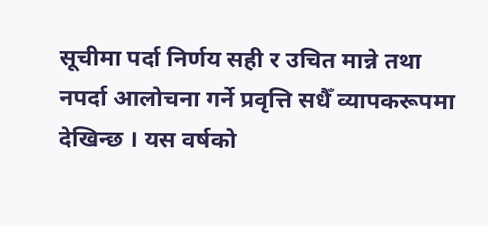सूचीमा पर्दा निर्णय सही र उचित मान्ने तथा नपर्दा आलोचना गर्ने प्रवृत्ति सधैँ व्यापकरूपमा देखिन्छ । यस वर्षको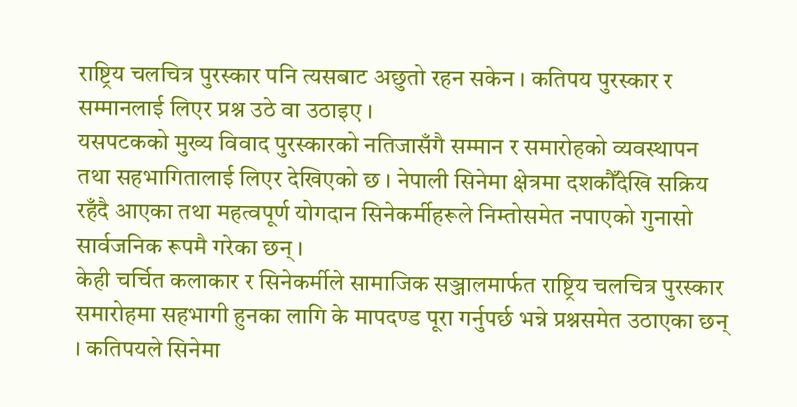राष्ट्रिय चलचित्र पुरस्कार पनि त्यसबाट अछुतो रहन सकेन । कतिपय पुरस्कार र सम्मानलाई लिएर प्रश्न उठे वा उठाइए ।
यसपटकको मुख्य विवाद पुरस्कारको नतिजासँगै सम्मान र समारोहको व्यवस्थापन तथा सहभागितालाई लिएर देखिएको छ । नेपाली सिनेमा क्षेत्रमा दशकौँदेखि सक्रिय रहँदै आएका तथा महत्वपूर्ण योगदान सिनेकर्मीहरूले निम्तोसमेत नपाएको गुनासो सार्वजनिक रूपमै गरेका छन् ।
केही चर्चित कलाकार र सिनेकर्मीले सामाजिक सञ्जालमार्फत राष्ट्रिय चलचित्र पुरस्कार समारोहमा सहभागी हुनका लागि के मापदण्ड पूरा गर्नुपर्छ भन्ने प्रश्नसमेत उठाएका छन् । कतिपयले सिनेमा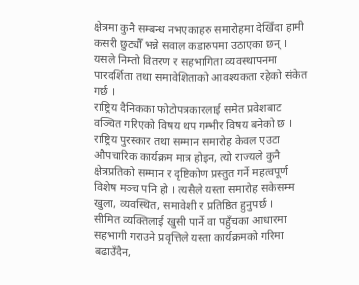क्षेत्रमा कुनै सम्बन्ध नभएकाहरु समारोहमा देखिँदा हामी कसरी छुट्यौँ भन्ने सवाल कडारुपमा उठाएका छन् । यसले निम्तो वितरण र सहभागिता व्यवस्थापनमा पारदर्शिता तथा समावेशिताको आवश्यकता रहेको संकेत गर्छ ।
राष्ट्रिय दैनिकका फोटोपत्रकारलाई समेत प्रवेशबाट वञ्चित गरिएको विषय थप गम्भीर विषय बनेको छ । राष्ट्रिय पुरस्कार तथा सम्मान समारोह केवल एउटा औपचारिक कार्यक्रम मात्र होइन, त्यो राज्यले कुनै क्षेत्रप्रतिको सम्मान र दृष्टिकोण प्रस्तुत गर्ने महत्वपूर्ण विशेष मञ्च पनि हो । त्यसैले यस्ता समारोह सकेसम्म खुला, व्यवस्थित, समावेशी र प्रतिष्ठित हुनुपर्छ ।
सीमित व्यक्तिलाई खुसी पार्ने वा पहुँचका आधारमा सहभागी गराउने प्रवृत्तिले यस्ता कार्यक्रमको गरिमा बढाउँदैन,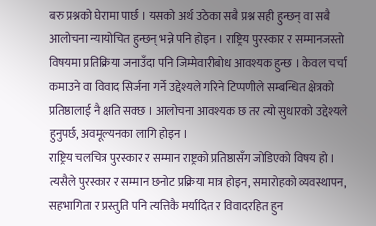बरु प्रश्नको घेरामा पार्छ । यसको अर्थ उठेका सबै प्रश्न सही हुन्छन् वा सबै आलोचना न्यायोचित हुन्छन् भन्ने पनि होइन । राष्ट्रिय पुरस्कार र सम्मानजस्तो विषयमा प्रतिक्रिया जनाउँदा पनि जिम्मेवारीबोध आवश्यक हुन्छ । केवल चर्चा कमाउने वा विवाद सिर्जना गर्ने उद्देश्यले गरिने टिप्पणीले सम्बन्धित क्षेत्रको प्रतिष्ठालाई नै क्षति सक्छ । आलोचना आवश्यक छ तर त्यो सुधारको उद्देश्यले हुनुपर्छ, अवमूल्यनका लागि होइन ।
राष्ट्रिय चलचित्र पुरस्कार र सम्मान राष्ट्रको प्रतिष्ठासँग जोडिएको विषय हो । त्यसैले पुरस्कार र सम्मान छनोट प्रक्रिया मात्र होइन, समारोहको व्यवस्थापन, सहभागिता र प्रस्तुति पनि त्यत्तिकै मर्यादित र विवादरहित हुन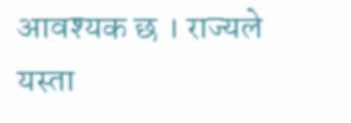आवश्यक छ । राज्यले यस्ता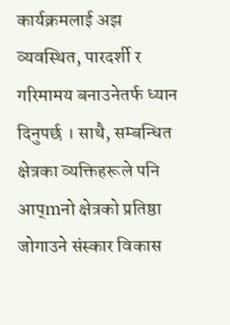कार्यक्रमलाई अझ व्यवस्थित, पारदर्शी र गरिमामय बनाउनेतर्फ ध्यान दिनुपर्छ । साथै, सम्बन्धित क्षेत्रका व्यक्तिहरूले पनि आप्mनो क्षेत्रको प्रतिष्ठा जोगाउने संस्कार विकास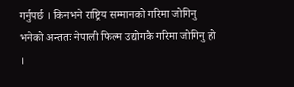गर्नुपर्छ । किनभने राष्ट्रिय सम्मानको गरिमा जोगिनु भनेको अन्ततः नेपाली फिल्म उद्योगकै गरिमा जोगिनु हो ।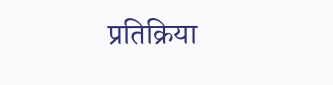प्रतिक्रिया